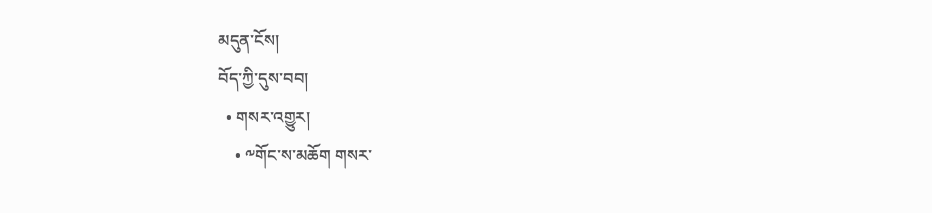མདུན་ངོས།
བོད་ཀྱི་དུས་བབ།
  • གསར་འགྱུར།
    • ༸གོང་ས་མཆོག གསར་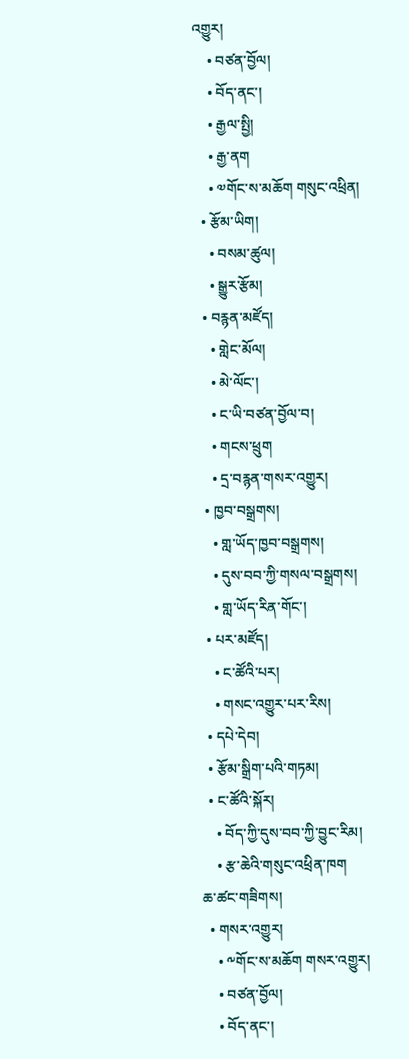འགྱུར།
    • བཙན་བྱོལ།
    • བོད་ནང་།
    • རྒྱལ་སྤྱི།
    • རྒྱ་ནག
    • ༧གོང་ས་མཆོག གསུང་འཕྲིན།
  • རྩོམ་ཡིག།
    • བསམ་ཚུལ།
    • སྒྱུར་རྩོམ།
  • བརྙན་མཛོད།
    • གླེང་མོལ།
    • མེ་ལོང་།
    • ང་ཡི་བཙན་བྱོལ་བ།
    • གངས་ཕྲུག
    • དྲ་བརྙན་གསར་འགྱུར།
  • ཁྱབ་བསྒྲགས།
    • གླ་ཡོད་ཁྱབ་བསྒྲགས།
    • དུས་བབ་ཀྱི་གསལ་བསྒྲགས།
    • གླ་ཡོད་རིན་གོང་།
  • པར་མཛོད།
    • ང་ཚོའི་པར།
    • གསང་འགྱུར་པར་རིས།
  • དཔེ་དེབ།
  • རྩོམ་སྒྲིག་པའི་གཏམ།
  • ང་ཚོའི་སྐོར།
    • བོད་ཀྱི་དུས་བབ་ཀྱི་བྱུང་རིམ།
    • རྩ་ཆེའི་གསུང་འཕྲིན་ཁག
ཆ་ཚང་གཟིགས།
  • གསར་འགྱུར།
    • ༸གོང་ས་མཆོག གསར་འགྱུར།
    • བཙན་བྱོལ།
    • བོད་ནང་།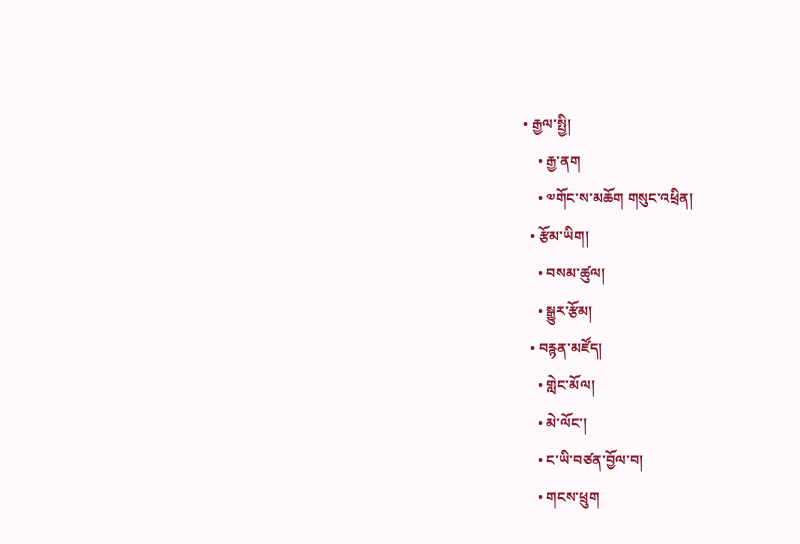• རྒྱལ་སྤྱི།
    • རྒྱ་ནག
    • ༧གོང་ས་མཆོག གསུང་འཕྲིན།
  • རྩོམ་ཡིག།
    • བསམ་ཚུལ།
    • སྒྱུར་རྩོམ།
  • བརྙན་མཛོད།
    • གླེང་མོལ།
    • མེ་ལོང་།
    • ང་ཡི་བཙན་བྱོལ་བ།
    • གངས་ཕྲུག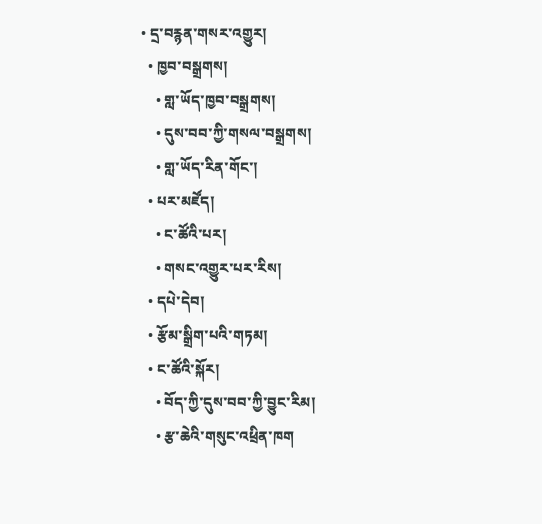• དྲ་བརྙན་གསར་འགྱུར།
  • ཁྱབ་བསྒྲགས།
    • གླ་ཡོད་ཁྱབ་བསྒྲགས།
    • དུས་བབ་ཀྱི་གསལ་བསྒྲགས།
    • གླ་ཡོད་རིན་གོང་།
  • པར་མཛོད།
    • ང་ཚོའི་པར།
    • གསང་འགྱུར་པར་རིས།
  • དཔེ་དེབ།
  • རྩོམ་སྒྲིག་པའི་གཏམ།
  • ང་ཚོའི་སྐོར།
    • བོད་ཀྱི་དུས་བབ་ཀྱི་བྱུང་རིམ།
    • རྩ་ཆེའི་གསུང་འཕྲིན་ཁག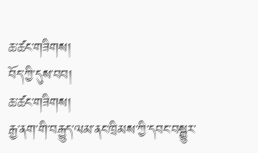ཆ་ཚང་གཟིགས།
བོད་ཀྱི་དུས་བབ།
ཆ་ཚང་གཟིགས།
རྒྱ་ནག་གི་བརྒྱུད་ལམ་ནང་ཁྲིམས་ཀྱི་དབང་བསྒྱུར་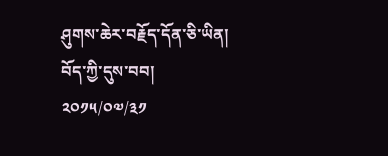ཤུགས་ཆེར་བརྗོད་དོན་ཅི་ཡིན།
བོད་ཀྱི་དུས་བབ།
༢༠༡༥/༠༧/༣༡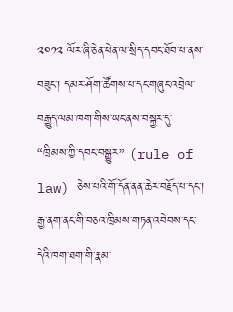༢༠༡༢ ལོར་ཞི་ཅེན་ཕེན་ལ་སྲིད་དབང་ཐོབ་པ་ནས་བཟུང་། དམར་ཤོག་ཚོགས་པ་དང་གཞུང་འབྲེལ་བརྒྱུད་ལམ་ཁག་གིས་ཡང་ནས་བསྐྱར་དུ་ “ཁྲིམས་ཀྱི་དབང་བསྒྱུར” (rule of law) ཅེས་པའི་གོ་དོན་ནན་ཆེར་བརྗོད་པ་དང་། རྒྱ་ནག་ནང་གི་བཅའ་ཁྲིམས་གཏན་འབེབས་དང་དེའི་ཁག་ཐག་གི་རྣམ་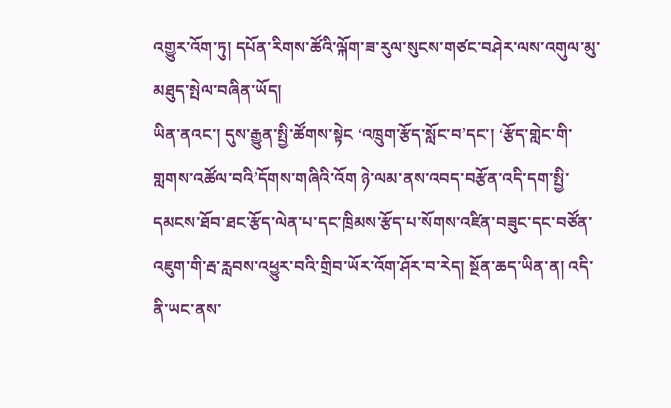འགྱུར་འོག་ཏུ། དཔོན་རིགས་ཚོའི་ལྐོག་ཟ་རུལ་སུངས་གཙང་བཤེར་ལས་འགུལ་མུ་མཐུད་སྤེལ་བཞིན་ཡོད།
ཡིན་ནའང་། དུས་རྒྱུན་སྤྱི་ཚོགས་སྟེང ‘འཁྲུག་རྩོད་སློང་བ’དང་། ‘རྩོད་གླེང་གི་གླགས་འཚོལ་བའི’དོགས་གཞིའི་འོག ཉེ་ལམ་ནས་འབད་བརྩོན་འདི་དག་སྤྱི་དམངས་ཐོབ་ཐང་རྩོད་ལེན་པ་དང་ཁྲིམས་རྩོད་པ་སོགས་འཛིན་བཟུང་དང་བཙོན་འཇུག་གི་རྦ་རླབས་འཕྱུར་བའི་གྲིབ་ཡོར་འོག་ཤོར་བ་རེད། སྔོན་ཆད་ཡིན་ན། འདི་ནི་ཡང་ནས་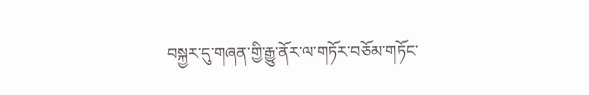བསྐྱར་དུ་གཞན་གྱི་རྒྱུ་ནོར་ལ་གཏོར་བཅོམ་གཏོང་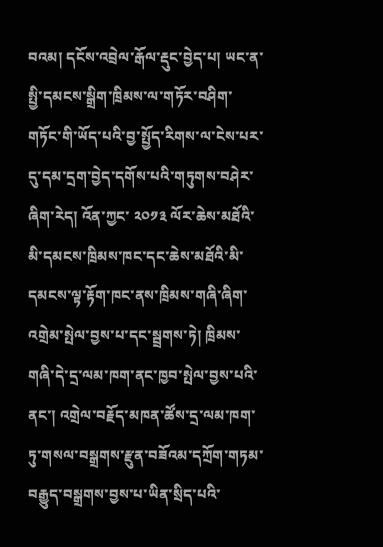བའམ། དངོས་འབྲེལ་རྒོལ་རྡུང་བྱེད་པ། ཡང་ན་སྤྱི་དམངས་སྒྲིག་ཁྲིམས་ལ་གཏོར་བཤིག་གཏོང་གི་ཡོད་པའི་བྱ་སྤྱོད་རིགས་ལ་ངེས་པར་དུ་དམ་དྲག་བྱེད་དགོས་པའི་གཏུགས་བཤེར་ཞིག་རེད། འོན་ཀྱང་ ༢༠༡༣ ལོར་ཆེས་མཐོའི་མི་དམངས་ཁྲིམས་ཁང་དང་ཆེས་མཐོའི་མི་དམངས་ལྟ་རྟོག་ཁང་ནས་ཁྲིམས་གཞི་ཞིག་འགྲེམ་སྤེལ་བྱས་པ་དང་སྦྲགས་ཏེ། ཁྲིམས་གཞི་དེ་དྲ་ལམ་ཁག་ནང་ཁྱབ་སྤེལ་བྱས་པའི་ནང་། འགྲེལ་བརྗོད་མཁན་ཚོས་དྲ་ལམ་ཁག་ཏུ་གསལ་བསྒྲགས་རྫུན་བཟོའམ་དཀྲོག་གཏམ་བརྒྱུད་བསྒྲགས་བྱས་པ་ཡིན་སྲིད་པའི་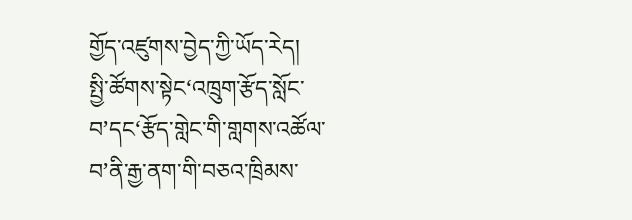གྱོད་འཛུགས་བྱེད་ཀྱི་ཡོད་རེད།
སྤྱི་ཚོགས་སྟེང‘འཁྲུག་རྩོད་སློང་བ’དང‘རྩོད་གླེང་གི་གླགས་འཚོལ་བ’ནི་རྒྱ་ནག་གི་བཅའ་ཁྲིམས་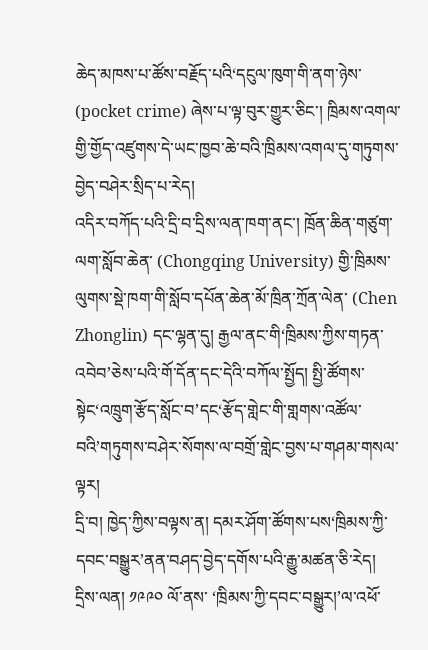ཆེད་མཁས་པ་ཚོས་བརྗོད་པའི‘དངུལ་ཁུག་གི་ནག་ཉེས་ (pocket crime) ཞེས་པ་ལྟ་བུར་གྱུར་ཅིང་། ཁྲིམས་འགལ་གྱི་གྱོད་འཛུགས་དེ་ཡང་ཁྱབ་ཆེ་བའི་ཁྲིམས་འགལ་དུ་གཏུགས་བྱེད་བཤེར་སྲིད་པ་རེད།
འདིར་བཀོད་པའི་དྲི་བ་དྲིས་ལན་ཁག་ནང་། ཁྲོན་ཆིན་གཙུག་ལག་སློབ་ཆེན་ (Chongqing University) གྱི་ཁྲིམས་ལུགས་སྡེ་ཁག་གི་སློབ་དཔོན་ཆེན་མོ་ཁྲིན་ཀྲོན་ལེན་ (Chen Zhonglin) དང་ལྷན་དུ། རྒྱལ་ནང་གི‘ཁྲིམས་ཀྱིས་གཏན་འབེབ’ཅེས་པའི་གོ་དོན་དང་དེའི་བཀོལ་སྤྱོད། སྤྱི་ཚོགས་སྟེང‘འཁྲུག་རྩོད་སློང་བ’དང‘རྩོད་གླེང་གི་གླགས་འཚོལ་བའི’གཏུགས་བཤེར་སོགས་ལ་བགྲོ་གླེང་བྱས་པ་གཤམ་གསལ་ལྟར།
དྲི་བ། ཁྱེད་ཀྱིས་བལྟས་ན། དམར་ཤོག་ཚོགས་པས‘ཁྲིམས་ཀྱི་དབང་བསྒྱུར’ནན་བཤད་བྱེད་དགོས་པའི་རྒྱུ་མཚན་ཅི་རེད།
དྲིས་ལན། ༡༩༩༠ ལོ་ནས་ ‘ཁྲིམས་ཀྱི་དབང་བསྒྱུར།’ལ་འཕོ་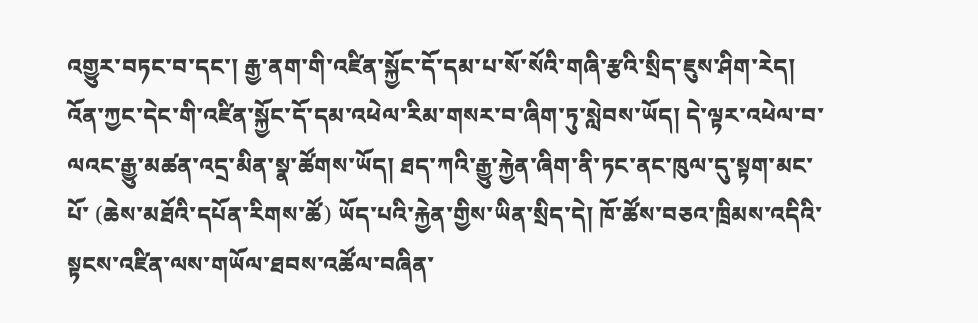འགྱུར་བཏང་བ་དང་། རྒྱ་ནག་གི་འཛིན་སྐྱོང་དོ་དམ་པ་སོ་སོའི་གཞི་རྩའི་སྲིད་ཇུས་ཤིག་རེད། འོན་ཀྱང་དེང་གི་འཛིན་སྐྱོང་དོ་དམ་འཕེལ་རིམ་གསར་བ་ཞིག་ཏུ་སླེབས་ཡོད། དེ་ལྟར་འཕེལ་བ་ལའང་རྒྱུ་མཚན་འདྲ་མིན་སྣ་ཚོགས་ཡོད། ཐད་ཀའི་རྒྱུ་རྐྱེན་ཞིག་ནི་ཏང་ནང་ཁུལ་དུ་སྟག་མང་པོ་ (ཆེས་མཐོའི་དཔོན་རིགས་ཚོ) ཡོད་པའི་རྐྱེན་གྱིས་ཡིན་སྲིད་དེ། ཁོ་ཚོས་བཅའ་ཁྲིམས་འདིའི་སྟངས་འཛིན་ལས་གཡོལ་ཐབས་འཚོལ་བཞིན་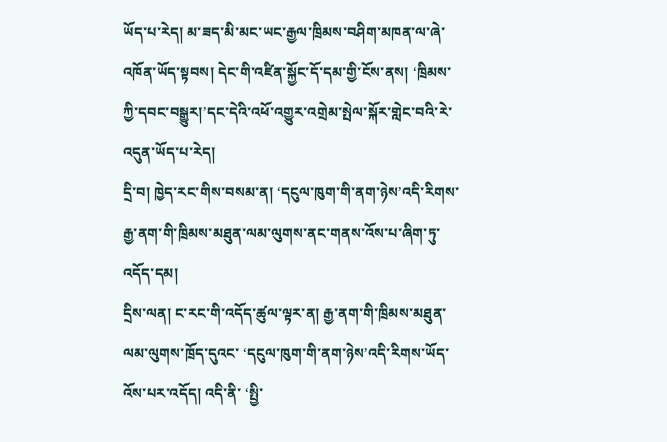ཡོད་པ་རེད། མ་ཟད་མི་མང་ཡང་རྒྱལ་ཁྲིམས་བཤིག་མཁན་ལ་ཞེ་འཁོན་ཡོད་སྟབས། དེང་གི་འཛིན་སྐྱོང་དོ་དམ་གྱི་ངོས་ནས། ‘ཁྲིམས་ཀྱི་དབང་བསྒྱུར།’དང་དེའི་འཕོ་འགྱུར་འགྲེམ་སྤེལ་སྐོར་གླེང་བའི་རེ་འདུན་ཡོད་པ་རེད།
དྲི་བ། ཁྱེད་རང་གིས་བསམ་ན། ‘དངུལ་ཁུག་གི་ནག་ཉེས’འདི་རིགས་རྒྱ་ནག་གི་ཁྲིམས་མཐུན་ལམ་ལུགས་ནང་གནས་འོས་པ་ཞིག་ཏུ་འདོད་དམ།
དྲིས་ལན། ང་རང་གི་འདོད་ཚུལ་ལྟར་ན། རྒྱ་ནག་གི་ཁྲིམས་མཐུན་ལམ་ལུགས་ཁྲོད་དུའང་ ‘དངུལ་ཁུག་གི་ནག་ཉེས’འདི་རིགས་ཡོད་འོས་པར་འདོད། འདི་ནི་ ‘སྤྱི་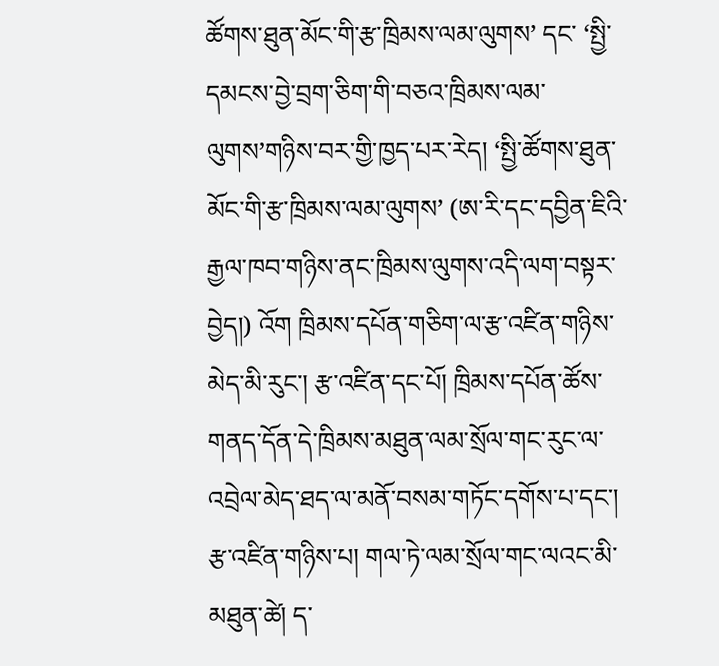ཚོགས་ཐུན་མོང་གི་རྩ་ཁྲིམས་ལམ་ལུགས’ དང་ ‘སྤྱི་དམངས་བྱེ་བྲག་ཅིག་གི་བཅའ་ཁྲིམས་ལམ་ལུགས’གཉིས་བར་གྱི་ཁྱད་པར་རེད། ‘སྤྱི་ཚོགས་ཐུན་མོང་གི་རྩ་ཁྲིམས་ལམ་ལུགས’ (ཨ་རི་དང་དབྱིན་ཇིའི་རྒྱལ་ཁབ་གཉིས་ནང་ཁྲིམས་ལུགས་འདི་ལག་བསྟར་བྱེད།) འོག ཁྲིམས་དཔོན་གཅིག་ལ་རྩ་འཛིན་གཉིས་མེད་མི་རུང་། རྩ་འཛིན་དང་པོ། ཁྲིམས་དཔོན་ཚོས་གནད་དོན་དེ་ཁྲིམས་མཐུན་ལམ་སྲོལ་གང་རུང་ལ་འབྲེལ་མེད་ཐད་ལ་མནོ་བསམ་གཏོང་དགོས་པ་དང་། རྩ་འཛིན་གཉིས་པ། གལ་ཏེ་ལམ་སྲོལ་གང་ལའང་མི་མཐུན་ཚེ། ད་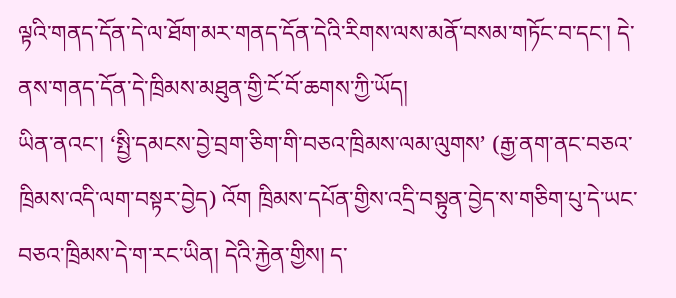ལྟའི་གནད་དོན་དེ་ལ་ཐོག་མར་གནད་དོན་དེའི་རིགས་ལས་མནོ་བསམ་གཏོང་བ་དང་། དེ་ནས་གནད་དོན་དེ་ཁྲིམས་མཐུན་གྱི་ངོ་བོ་ཆགས་ཀྱི་ཡོད།
ཡིན་ནའང་། ‘སྤྱི་དམངས་བྱེ་བྲག་ཅིག་གི་བཅའ་ཁྲིམས་ལམ་ལུགས’ (རྒྱ་ནག་ནང་བཅའ་ཁྲིམས་འདི་ལག་བསྟར་བྱེད) འོག ཁྲིམས་དཔོན་གྱིས་འདྲི་བསྟུན་བྱེད་ས་གཅིག་པུ་དེ་ཡང་བཅའ་ཁྲིམས་དེ་ག་རང་ཡིན། དེའི་རྐྱེན་གྱིས། ད་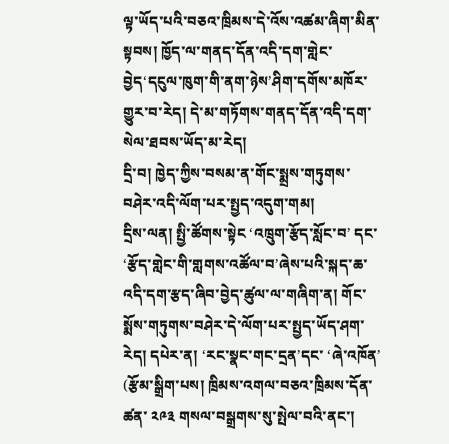ལྟ་ཡོད་པའི་བཅའ་ཁྲིམས་དེ་འོས་འཚམ་ཞིག་མིན་སྟབས། ཁྱོད་ལ་གནད་དོན་འདི་དག་གླེང་བྱེད‘དངུལ་ཁུག་གི་ནག་ཉེས’ཤིག་དགོས་མཁོར་གྱུར་བ་རེད། དེ་མ་གཏོགས་གནད་དོན་འདི་དག་སེལ་ཐབས་ཡོད་མ་རེད།
དྲི་བ། ཁྱེད་ཀྱིས་བསམ་ན་གོང་སྨྲས་གཏུགས་བཤེར་འདི་ལོག་པར་སྤྱད་འདུག་གམ།
དྲིས་ལན། སྤྱི་ཚོགས་སྟེང ‘འཁྲུག་རྩོད་སློང་བ’ དང་ ‘རྩོད་གླེང་གི་གླགས་འཚོལ་བ’ཞེས་པའི་སྐད་ཆ་འདི་དག་རྩད་ཞིབ་བྱེད་ཚུལ་ལ་གཞིག་ན། གོང་སྨོས་གཏུགས་བཤེར་དེ་ལོག་པར་སྤྱད་ཡོད་ཤག་རེད། དཔེར་ན། ‘རང་སྣང་གང་དྲན’དང་ ‘ཞེ་འཁོན’ (རྩོམ་སྒྲིག་པས། ཁྲིམས་འགལ་བཅའ་ཁྲིམས་དོན་ཚན་ ༢༩༣ གསལ་བསྒྲགས་སུ་སྤེལ་བའི་ནང་།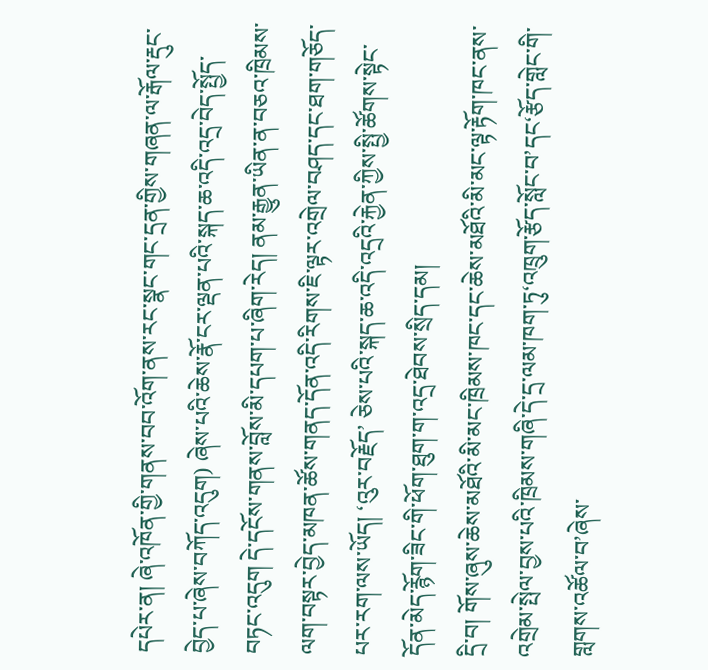དཔེར་ན། ཞེ་འཁོན་གྱི་གནས་བབ་འོག་ནས་རང་སྣང་གང་དྲན་གྱིས་གཞན་ལ་རྒོལ་རྡུང་བྱེད་པ་ཞེས་བཀོད་འདུག) ཞེས་པའི་ཆེས་རྣོ་ངར་ལྡན་པའི་སྐད་ཆ་འདི་འདྲ་བེད་སྤྱོད་བཏང་འདུག དེ་དངོས་གནས་བློས་མི་དཔག་པ་ཞིག་རེད། ནམ་རྒྱུན་ཡིན་ན་བཅའ་ཁྲིམས་ལག་བསྟར་བྱེད་མཁན་ཚོས་གནད་དོན་འདི་རིགས་ཇི་ལྟར་འགྲེལ་བཤད་དང་ཐག་གཅོད་པར་རག་ལས་ཡོད། ‘འུར་བརྗོད’ ཅེས་པའི་སྐད་ཆ་འདི་འདྲའི་རྐྱེན་ཀྱིས་སྤྱི་ཚོགས་སྟེང་དོན་མེད་རྙོག་ཟིང་གི་ཕོག་ཐུག་ག་འདྲ་ཐེབས་སྲིད་དམ།
དྲི་བ། གོས་ཞུས་ཆེས་མཐོའི་མི་མང་ཁྲིམས་ཁང་དང་ཆེས་མཐོའི་མི་མང་ལྟ་རྟོག་ཁང་ནས་འགྲེམ་སྤེལ་བྱས་པའི་ཁྲིམས་གཞི་དེ་དྲ་ལམ་ཁག་ཏུ‘འཁྲུག་རྩོད་སློང་བ’དང‘རྩོད་གླེང་གི་གླགས་འཚོལ་བ’ཞེས་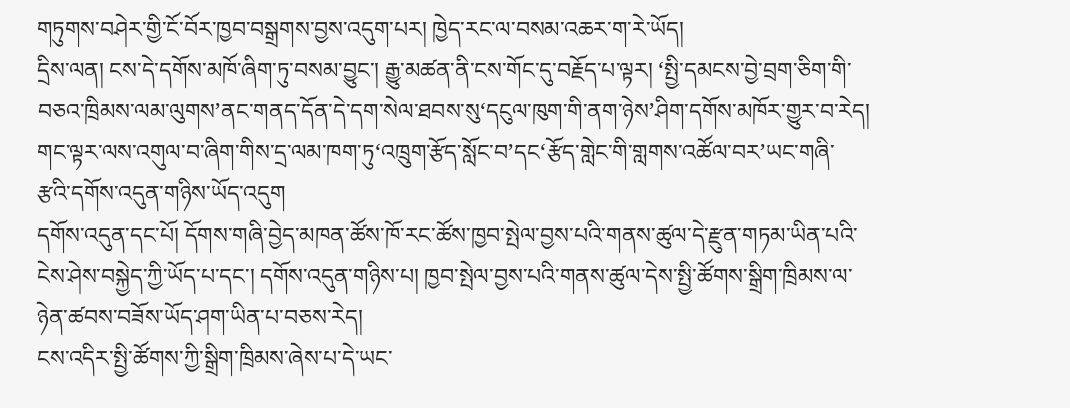གཏུགས་བཤེར་གྱི་ངོ་བོར་ཁྱབ་བསྒྲགས་བྱས་འདུག་པར། ཁྱེད་རང་ལ་བསམ་འཆར་ག་རེ་ཡོད།
དྲིས་ལན། ངས་དེ་དགོས་མཁོ་ཞིག་ཏུ་བསམ་བྱུང་། རྒྱུ་མཚན་ནི་ངས་གོང་དུ་བརྗོད་པ་ལྟར། ‘སྤྱི་དམངས་བྱེ་བྲག་ཅིག་གི་བཅའ་ཁྲིམས་ལམ་ལུགས’ནང་གནད་དོན་དེ་དག་སེལ་ཐབས་སུ‘དངུལ་ཁུག་གི་ནག་ཉེས’ཤིག་དགོས་མཁོར་གྱུར་བ་རེད། གང་ལྟར་ལས་འགུལ་བ་ཞིག་གིས་དྲ་ལམ་ཁག་ཏུ‘འཁྲུག་རྩོད་སློང་བ’དང‘རྩོད་གླེང་གི་གླགས་འཚོལ་བར’ཡང་གཞི་རྩའི་དགོས་འདུན་གཉིས་ཡོད་འདུག
དགོས་འདུན་དང་པོ། དོགས་གཞི་བྱེད་མཁན་ཚོས་ཁོ་རང་ཚོས་ཁྱབ་སྤེལ་བྱས་པའི་གནས་ཚུལ་དེ་རྫུན་གཏམ་ཡིན་པའི་ངེས་ཤེས་བསྐྱེད་ཀྱི་ཡོད་པ་དང་། དགོས་འདུན་གཉིས་པ། ཁྱབ་སྤེལ་བྱས་པའི་གནས་ཚུལ་དེས་སྤྱི་ཚོགས་སྒྲིག་ཁྲིམས་ལ་ཉེན་ཚབས་བཟོས་ཡོད་ཤག་ཡིན་པ་བཅས་རེད།
ངས་འདིར་སྤྱི་ཚོགས་ཀྱི་སྒྲིག་ཁྲིམས་ཞེས་པ་དེ་ཡང་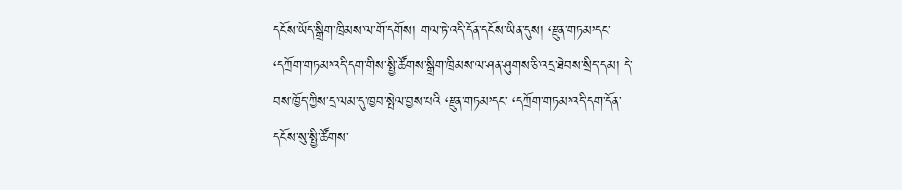དངོས་ཡོད་སྒྲིག་ཁྲིམས་ལ་གོ་དགོས། གལ་ཏེ་འདི་དོན་དངོས་ཡིན་དུས། ‘རྫུན་གཏམ’དང་ ‘དཀྲོག་གཏམ’འདི་དག་གིས་སྤྱི་ཚོགས་སྒྲིག་ཁྲིམས་ལ་ཤན་ཤུགས་ཅི་འདྲ་ཐེབས་སྲིད་དམ། དེ་བས་ཁྱོད་ཀྱིས་དྲ་ལམ་དུ་ཁྱབ་སྤེལ་བྱས་པའི ‘རྫུན་གཏམ’དང་ ‘དཀྲོག་གཏམ’འདི་དག་དོན་དངོས་སུ་སྤྱི་ཚོགས་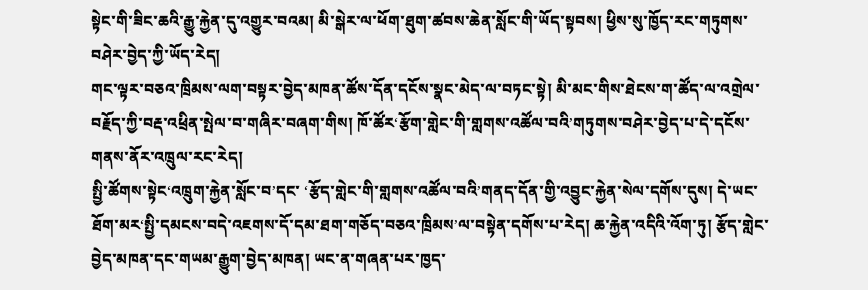སྟེང་གི་ཟིང་ཆའི་རྒྱུ་རྐྱེན་དུ་འགྱུར་བའམ། མི་སྒེར་ལ་ཕོག་ཐུག་ཚབས་ཆེན་སློང་གི་ཡོད་སྟབས། ཕྱིས་སུ་ཁྱོད་རང་གཏུགས་བཤེར་བྱེད་ཀྱི་ཡོད་རེད།
གང་ལྟར་བཅའ་ཁྲིམས་ལག་བསྟར་བྱེད་མཁན་ཚོས་དོན་དངོས་སྣང་མེད་ལ་བཏང་སྟེ། མི་མང་གིས་ཐེངས་ག་ཚོད་ལ་འགྲེལ་བརྗོད་ཀྱི་བརྡ་འཕྲིན་སྤེལ་བ་གཞིར་བཞག་གིས། ཁོ་ཚོར‘རྩོག་གླེང་གི་གླགས་འཚོལ་བའི’གཏུགས་བཤེར་བྱེད་པ་དེ་དངོས་གནས་ནོར་འཁྲུལ་རང་རེད།
སྤྱི་ཚོགས་སྟེང‘འཁྲུག་རྐྱེན་སློང་བ’དང་ ‘རྩོད་གླེང་གི་གླགས་འཚོལ་བའི’གནད་དོན་གྱི་འབྱུང་རྐྱེན་སེལ་དགོས་དུས། དེ་ཡང་ཐོག་མར‘སྤྱི་དམངས་བདེ་འཇགས་དོ་དམ་ཐག་གཅོད་བཅའ་ཁྲིམས’ལ་བསྟེན་དགོས་པ་རེད། ཆ་རྐྱེན་འདིའི་འོག་ཏུ། རྩོད་གླེང་བྱེད་མཁན་དང་གཡམ་རྒྱུག་བྱེད་མཁན། ཡང་ན་གཞན་པར་ཁྱད་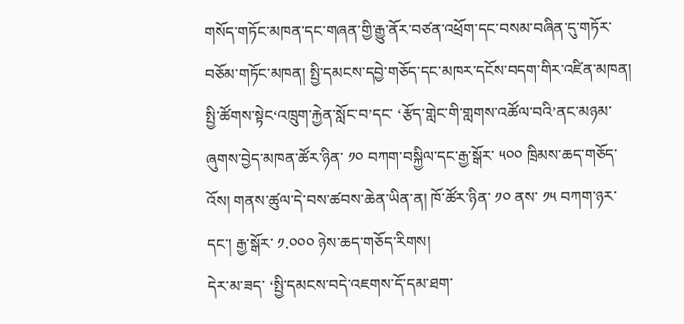གསོད་གཏོང་མཁན་དང་གཞན་གྱི་རྒྱུ་ནོར་བཙན་འཕྲོག་དང་བསམ་བཞིན་དུ་གཏོར་བཅོམ་གཏོང་མཁན། སྤྱི་དམངས་དབྱེ་གཅོད་དང་མཁར་དངོས་བདག་གིར་འཛིན་མཁན། སྤྱི་ཚོགས་སྟེང‘འཁྲུག་རྐྱེན་སློང་བ’དང་ ‘རྩོད་གླེང་གི་གླགས་འཚོལ་བའི’ནང་མཉམ་ཞུགས་བྱེད་མཁན་ཚོར་ཉིན་ ༡༠ བཀག་བསྐྱིལ་དང་རྒྱ་སྒོར་ ༥༠༠ ཁྲིམས་ཆད་གཅོད་འོས། གནས་ཚུལ་དེ་བས་ཚབས་ཆེན་ཡིན་ན། ཁོ་ཚོར་ཉིན་ ༡༠ ནས་ ༡༥ བཀག་ཉར་དང་། རྒྱ་སྒོར་ ༡.༠༠༠ ཉེས་ཆད་གཅོད་རིགས།
དེར་མ་ཟད་ ‘སྤྱི་དམངས་བདེ་འཇགས་དོ་དམ་ཐག་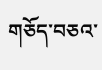གཅོད་བཅའ་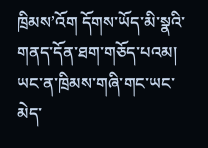ཁྲིམས’འོག དོགས་ཡོད་མི་སྣའི་གནད་དོན་ཐག་གཅོད་པའམ། ཡང་ན་ཁྲིམས་གཞི་གང་ཡང་མེད་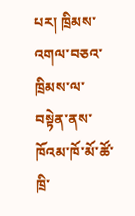པར། ཁྲིམས་འགལ་བཅའ་ཁྲིམས་ལ་བསྟེན་ནས་ཁོའམ་ཁོ་མོ་ཚོ་ཁྲི་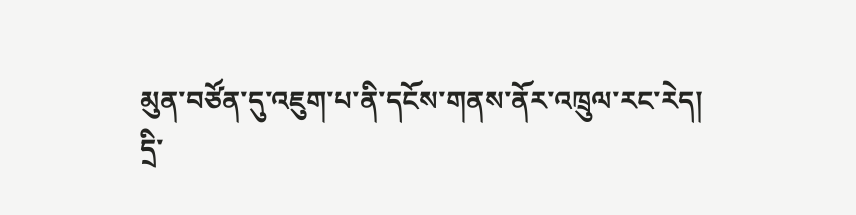མུན་བཙོན་དུ་འཇུག་པ་ནི་དངོས་གནས་ནོར་འཁྲུལ་རང་རེད།
དྲི་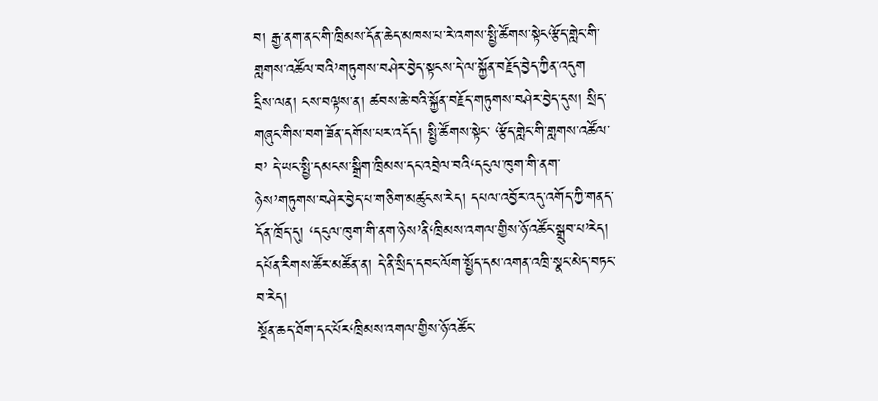བ། རྒྱ་ནག་ནང་གི་ཁྲིམས་དོན་ཆེད་མཁས་པ་རེ་འགས་སྤྱི་ཚོགས་སྟེང‘རྩོད་གླེང་གི་གླགས་འཚོལ་བའི’གཏུགས་བཤེར་བྱེད་སྟངས་དེ་ལ་སྐྱོན་བརྗོད་བྱེད་ཀྱིན་འདུག
དྲིས་ལན། ངས་བལྟས་ན། ཚབས་ཆེ་བའི་སྐྱོན་བརྗོད་གཏུགས་བཤེར་བྱེད་དུས། སྲིད་གཞུང་གིས་བག་ཟོན་དགོས་པར་འདོད། སྤྱི་ཚོགས་སྟེང་ ‘རྩོད་གླེང་གི་གླགས་འཚོལ་བ’ དེ་ཡང་སྤྱི་དམངས་སྒྲིག་ཁྲིམས་དང་འབྲེལ་བའི‘དངུལ་ཁུག་གི་ནག་ཉེས’གཏུགས་བཤེར་བྱེད་པ་གཅིག་མཚུངས་རེད། དཔལ་འབྱོར་འདུ་འགོད་ཀྱི་གནད་དོན་ཁྲོད་དུ། ‘དངུལ་ཁུག་གི་ནག་ཉེས’ནི‘ཁྲིམས་འགལ་གྱིས་ཉོ་འཚོང་སྒྲུབ་པ’རེད། དཔོན་རིགས་ཚོར་མཚོན་ན། དེ་ནི་སྲིད་དབང་ལོག་སྤྱོད་དམ་འགན་འཁྲི་སྣང་མེད་བཏང་བ་རེད།
སྔོན་ཆད་ཐོག་དང་པོར‘ཁྲིམས་འགལ་གྱིས་ཉོ་འཚོང་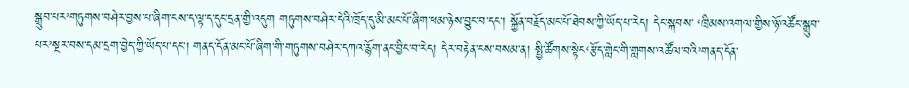སྒྲུབ་པར’གཏུགས་བཤེར་བྱས་པ་ཞིག་ངས་ད་ལྟ་ད་དུང་དྲན་གྱི་འདུག གཏུགས་བཤེར་དེའི་ཁྲོད་དུ་མི་མང་པོ་ཞིག་ཕམ་ཉེས་བྱུང་བ་དང་། སྐྱོན་བརྗོད་མང་པོ་ཐེབས་ཀྱི་ཡོད་པ་རེད། དེང་སྐབས་ ‘ཁྲིམས་འགལ་གྱིས་ཉོ་འཚོང་སྒྲུབ་པར’སྔར་བས་དམ་དྲག་བྱེད་ཀྱི་ཡོད་པ་དང་། གནད་དོན་མང་པོ་ཞིག་གི་གཏུགས་བཤེར་དཀའ་རྙོག་ནང་བྱིང་བ་རེད། དེར་བརྟེན་ངས་བསམ་ན། སྤྱི་ཚོགས་སྟེང‘རྩོད་གླེང་གི་གླགས་འཚོལ་བའི’གནད་དོན་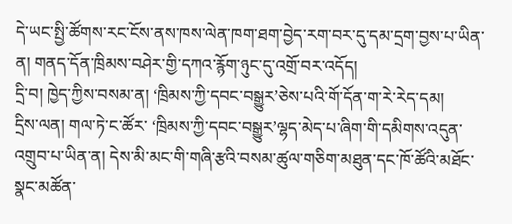དེ་ཡང་སྤྱི་ཚོགས་རང་ངོས་ནས་ཁས་ལེན་ཁག་ཐག་བྱེད་རག་བར་དུ་དམ་དྲག་བྱས་པ་ཡིན་ན། གནད་དོན་ཁྲིམས་བཤེར་གྱི་དཀའ་རྙོག་ཉུང་དུ་འགྲོ་བར་འདོད།
དྲི་བ། ཁྱེད་ཀྱིས་བསམ་ན། ‘ཁྲིམས་ཀྱི་དབང་བསྒྱུར’ཅེས་པའི་གོ་དོན་ག་རེ་རེད་དམ།
དྲིས་ལན། གལ་ཏེ་ང་ཚོར་ ‘ཁྲིམས་ཀྱི་དབང་བསྒྱུར’ལྷད་མེད་པ་ཞིག་གི་དམིགས་འདུན་འགྲུབ་པ་ཡིན་ན། དེས་མི་མང་གི་གཞི་རྩའི་བསམ་ཚུལ་གཅིག་མཐུན་དང་ཁོ་ཚོའི་མཐོང་སྣང་མཚོན་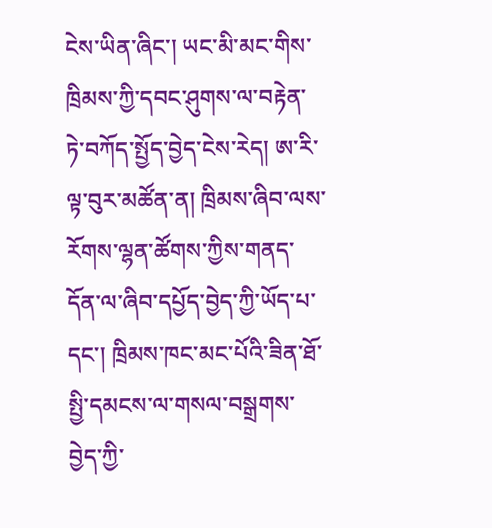ངེས་ཡིན་ཞིང་། ཡང་མི་མང་གིས་ཁྲིམས་ཀྱི་དབང་ཤུགས་ལ་བརྟེན་ཏེ་བཀོད་སྤྱོད་བྱེད་ངེས་རེད། ཨ་རི་ལྟ་བུར་མཚོན་ན། ཁྲིམས་ཞིབ་ལས་རོགས་ལྷན་ཚོགས་ཀྱིས་གནད་དོན་ལ་ཞིབ་དཔྱོད་བྱེད་ཀྱི་ཡོད་པ་དང་། ཁྲིམས་ཁང་མང་པོའི་ཟིན་ཐོ་སྤྱི་དམངས་ལ་གསལ་བསྒྲགས་བྱེད་ཀྱི་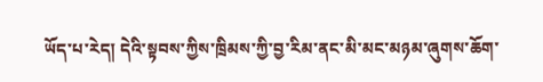ཡོད་པ་རེད། དེའི་སྟབས་ཀྱིས་ཁྲིམས་ཀྱི་བྱ་རིམ་ནང་མི་མང་མཉམ་ཞུགས་ཆོག་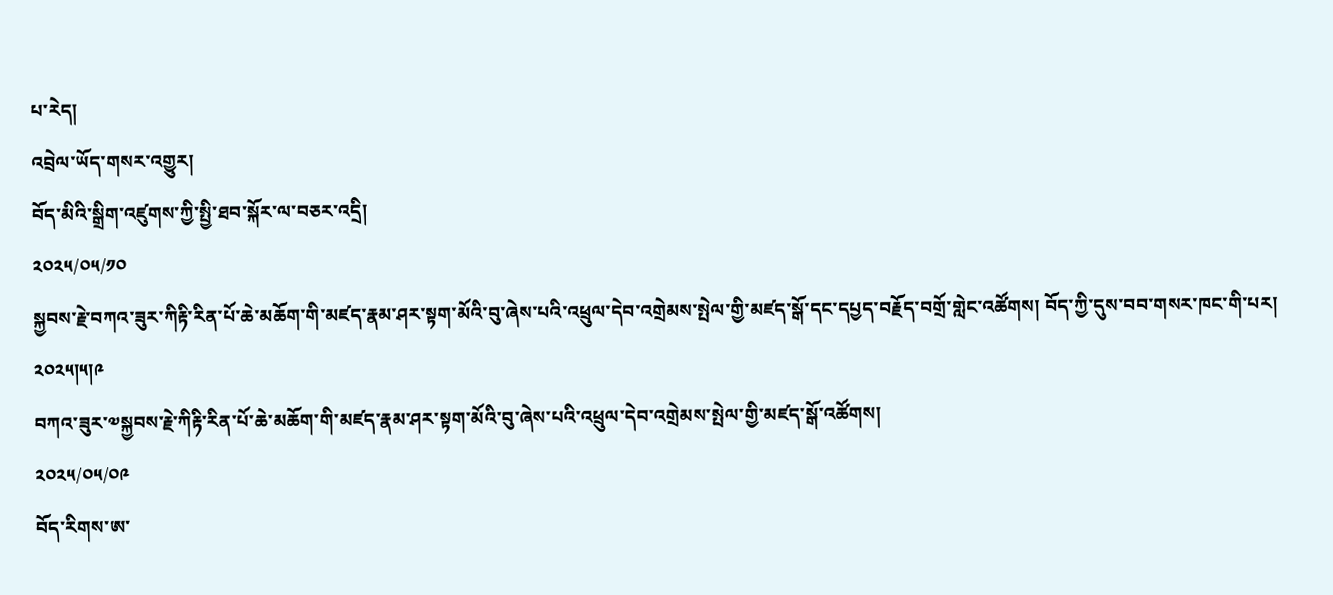པ་རེད།
འབྲེལ་ཡོད་གསར་འགྱུར།
བོད་མིའི་སྒྲིག་འཛུགས་ཀྱི་སྤྱི་ཐབ་སྐོར་ལ་བཅར་འདྲི།
༢༠༢༥/༠༥/༡༠
སྐྱབས་རྗེ་བཀའ་ཟུར་ཀིརྟི་རིན་པོ་ཆེ་མཆོག་གི་མཛད་རྣམ་ཤར་སྟག་མོའི་བུ་ཞེས་པའི་འཕྲུལ་དེབ་འགྲེམས་སྤེལ་གྱི་མཛད་སྒོ་དང་དཔྱད་བརྗོད་བགྲོ་གླེང་འཚོགས། བོད་ཀྱི་དུས་བབ་གསར་ཁང་གི་པར། ༢༠༢༥།༥།༩
བཀའ་ཟུར་༧སྐྱབས་རྗེ་ཀིརྟི་རིན་པོ་ཆེ་མཆོག་གི་མཛད་རྣམ་ཤར་སྟག་མོའི་བུ་ཞེས་པའི་འཕྲུལ་དེབ་འགྲེམས་སྤེལ་གྱི་མཛད་སྒོ་འཚོགས།
༢༠༢༥/༠༥/༠༩
བོད་རིགས་ཨ་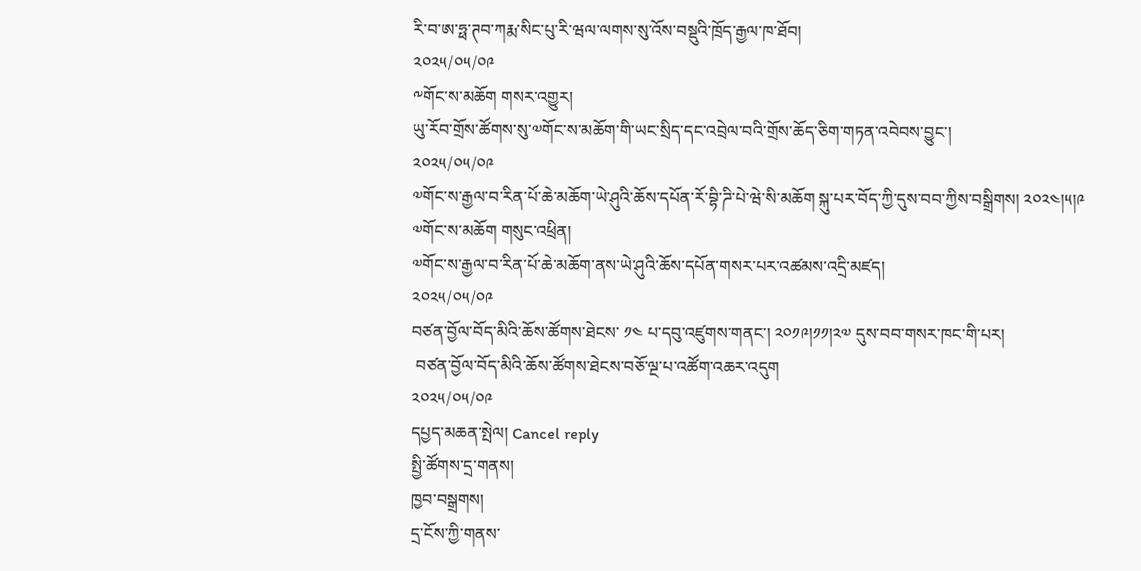རི་བ་ཨ་ཧྥ་ཊབ་ཀརྨ་སིང་པུ་རི་ཝལ་ལགས་སུ་འོས་བསྡུའི་ཁྲོད་རྒྱལ་ཁ་ཐོབ།
༢༠༢༥/༠༥/༠༩
༸གོང་ས་མཆོག གསར་འགྱུར།
ཡུ་རོབ་གྲོས་ཚོགས་སུ་༧གོང་ས་མཆོག་གི་ཡང་སྲིད་དང་འབྲེལ་བའི་གྲོས་ཆོད་ཅིག་གཏན་འབེབས་བྱུང་།
༢༠༢༥/༠༥/༠༩
༧གོང་ས་རྒྱལ་བ་རིན་པོ་ཆེ་མཆོག་ཡེ་ཤུའི་ཆོས་དཔོན་རོ་བྷི་ཌི་པེ་ཝེ་སི་མཆོག སྐུ་པར་བོད་ཀྱི་དུས་བབ་ཀྱིས་བསྒྲིགས། ༢༠༢༤།༥།༩
༧གོང་ས་མཆོག གསུང་འཕྲིན།
༧གོང་ས་རྒྱལ་བ་རིན་པོ་ཆེ་མཆོག་ནས་ཡེ་ཤུའི་ཆོས་དཔོན་གསར་པར་འཚམས་འདྲི་མཛད།
༢༠༢༥/༠༥/༠༩
བཙན་བྱོལ་བོད་མིའི་ཆོས་ཚོགས་ཐེངས་ ༡༤ པ་དབུ་འཛུགས་གནང་། ༢༠༡༩།༡༡།༢༧ དུས་བབ་གསར་ཁང་གི་པར།
 བཙན་བྱོལ་བོད་མིའི་ཆོས་ཚོགས་ཐེངས་བཅོ་ལྔ་པ་འཚོག་འཆར་འདུག
༢༠༢༥/༠༥/༠༩
དཔྱད་མཆན་སྤེལ། Cancel reply
སྤྱི་ཚོགས་དྲ་གནས།
ཁྱབ་བསྒྲགས།
དྲ་ངོས་ཀྱི་གནས་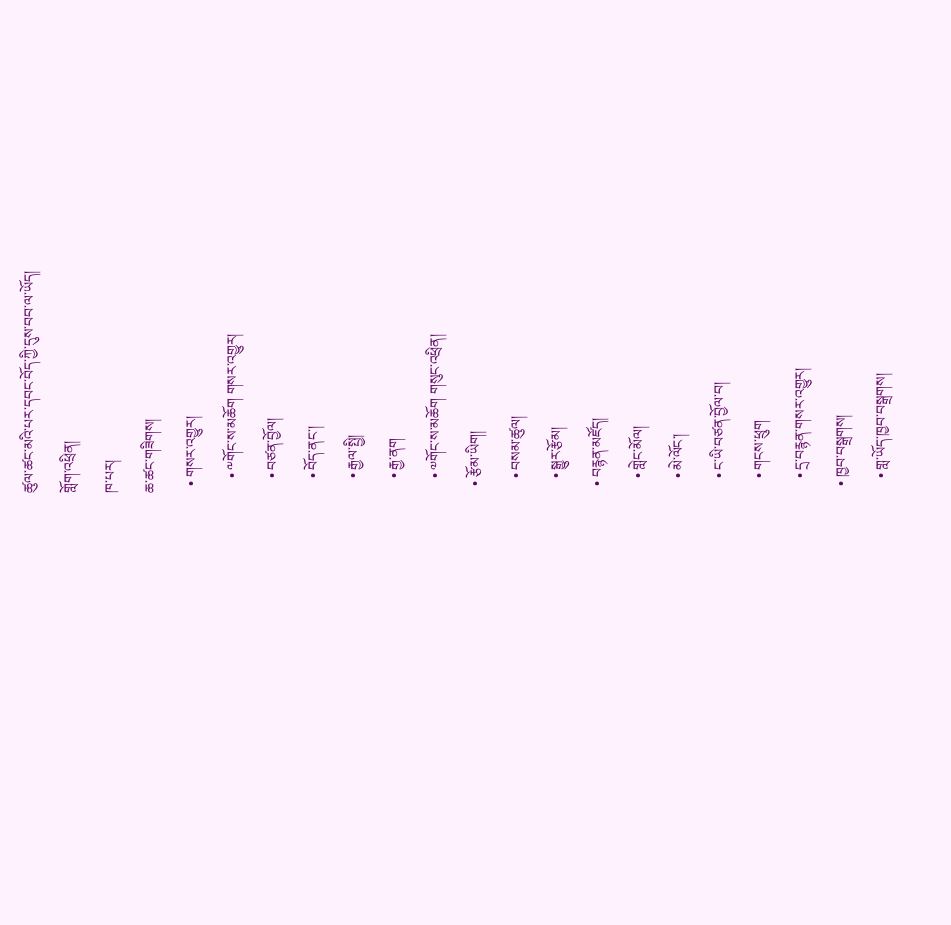ཚུལ་ཚང་མའི་པར་དབང་བོད་ཀྱི་དུས་བབ་ལ་ཡོད།
གློག་འཕྲིན།
ཁ་པར།
ཆ་ཚང་གཟིགས།
  • གསར་འགྱུར།
    • ༸གོང་ས་མཆོག གསར་འགྱུར།
    • བཙན་བྱོལ།
    • བོད་ནང་།
    • རྒྱལ་སྤྱི།
    • རྒྱ་ནག
    • ༧གོང་ས་མཆོག གསུང་འཕྲིན།
  • རྩོམ་ཡིག།
    • བསམ་ཚུལ།
    • སྒྱུར་རྩོམ།
  • བརྙན་མཛོད།
    • གླེང་མོལ།
    • མེ་ལོང་།
    • ང་ཡི་བཙན་བྱོལ་བ།
    • གངས་ཕྲུག
    • དྲ་བརྙན་གསར་འགྱུར།
  • ཁྱབ་བསྒྲགས།
    • གླ་ཡོད་ཁྱབ་བསྒྲགས།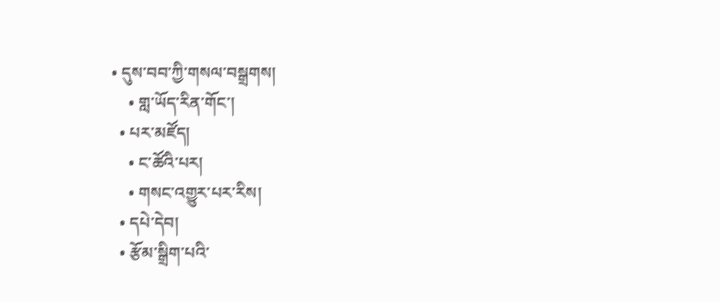• དུས་བབ་ཀྱི་གསལ་བསྒྲགས།
    • གླ་ཡོད་རིན་གོང་།
  • པར་མཛོད།
    • ང་ཚོའི་པར།
    • གསང་འགྱུར་པར་རིས།
  • དཔེ་དེབ།
  • རྩོམ་སྒྲིག་པའི་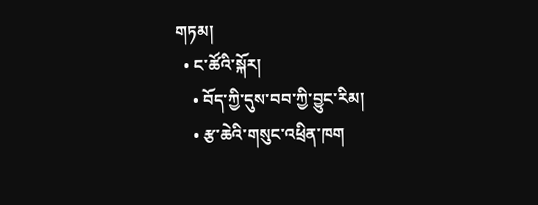གཏམ།
  • ང་ཚོའི་སྐོར།
    • བོད་ཀྱི་དུས་བབ་ཀྱི་བྱུང་རིམ།
    • རྩ་ཆེའི་གསུང་འཕྲིན་ཁག